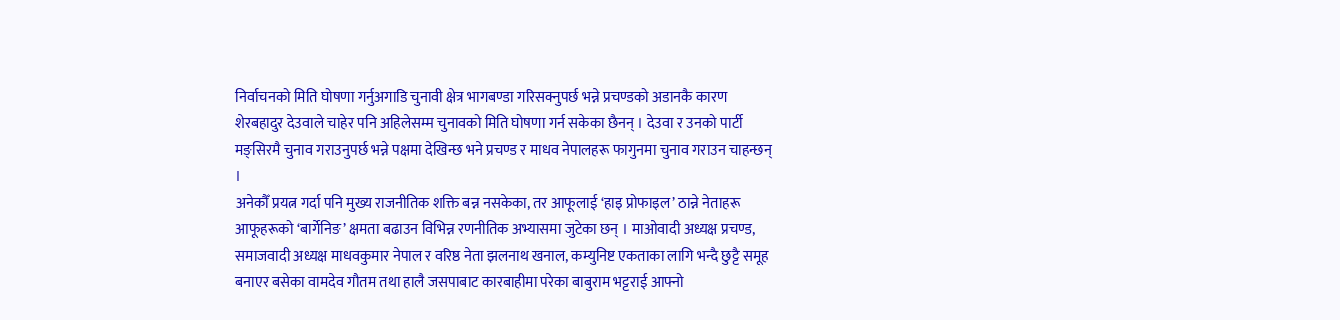निर्वाचनको मिति घोषणा गर्नुअगाडि चुनावी क्षेत्र भागबण्डा गरिसक्नुपर्छ भन्ने प्रचण्डको अडानकै कारण शेरबहादुर देउवाले चाहेर पनि अहिलेसम्म चुनावको मिति घोषणा गर्न सकेका छैनन् । देउवा र उनको पार्टी मङ्सिरमै चुनाव गराउनुपर्छ भन्ने पक्षमा देखिन्छ भने प्रचण्ड र माधव नेपालहरू फागुनमा चुनाव गराउन चाहन्छन् ।
अनेकौँ प्रयत्न गर्दा पनि मुख्य राजनीतिक शक्ति बन्न नसकेका, तर आफूलाई ‘हाइ प्रोफाइल’ ठान्ने नेताहरू आफूहरूको ‘बार्गेनिङ’ क्षमता बढाउन विभिन्न रणनीतिक अभ्यासमा जुटेका छन् । माओवादी अध्यक्ष प्रचण्ड, समाजवादी अध्यक्ष माधवकुमार नेपाल र वरिष्ठ नेता झलनाथ खनाल, कम्युनिष्ट एकताका लागि भन्दै छुट्टै समूह बनाएर बसेका वामदेव गौतम तथा हालै जसपाबाट कारबाहीमा परेका बाबुराम भट्टराई आफ्नो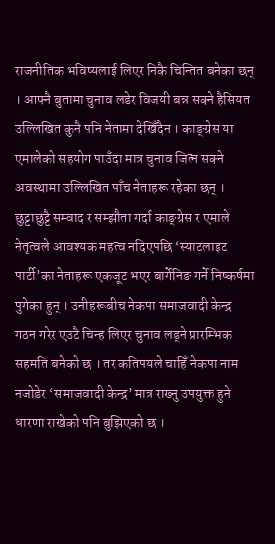राजनीतिक भविष्यलाई लिएर निकै चिन्तित बनेका छन् । आफ्नै बुतामा चुनाव लडेर विजयी बन्न सक्ने हैसियत उल्लिखित कुनै पनि नेतामा देखिँदैन । काङ्ग्रेस या एमालेको सहयोग पाउँदा मात्र चुनाव जित्न सक्ने अवस्थामा उल्लिखित पाँच नेताहरू रहेका छन् ।
छुट्टाछुट्टै सम्वाद र सम्झौता गर्दा काङ्ग्रेस र एमाले नेतृत्वले आवश्यक महत्व नदिएपछि ‘स्याटलाइट पार्टी’का नेताहरू एकजूट भएर बार्गेनिङ गर्ने निष्कर्षमा पुगेका हुन् । उनीहरूबीच नेकपा समाजवादी केन्द्र गठन गरेर एउटै चिन्ह लिएर चुनाव लड्ने प्रारम्भिक सहमति बनेको छ । तर कतिपयले चाहिँ नेकपा नाम नजोडेर ‘समाजवादी केन्द्र’ मात्र राख्नु उपयुक्त हुने धारणा राखेको पनि बुझिएको छ ।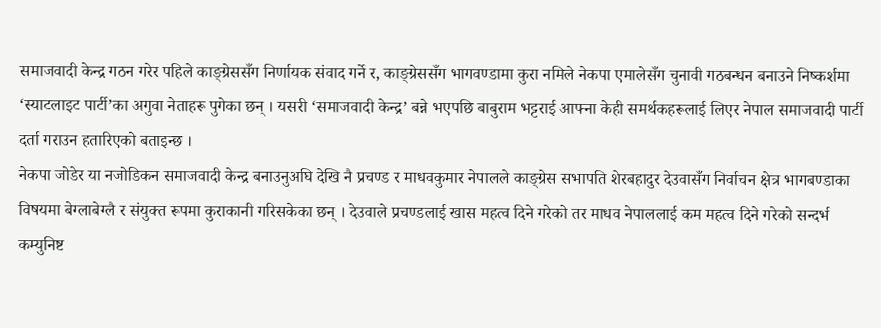समाजवादी केन्द्र गठन गरेर पहिले काङ्ग्रेससँग निर्णायक संवाद गर्ने र, काङ्ग्रेससँग भागवण्डामा कुरा नमिले नेकपा एमालेसँग चुनावी गठबन्धन बनाउने निष्कर्शमा ‘स्याटलाइट पार्टी’का अगुवा नेताहरू पुगेका छन् । यसरी ‘समाजवादी केन्द्र’ बन्ने भएपछि बाबुराम भट्टराई आफ्ना केही समर्थकहरूलाई लिएर नेपाल समाजवादी पार्टी दर्ता गराउन हतारिएको बताइन्छ ।
नेकपा जोडेर या नजोडिकन समाजवादी केन्द्र बनाउनुअघि देखि नै प्रचण्ड र माधवकुमार नेपालले काङ्ग्रेस सभापति शेरबहादुर देउवासँग निर्वाचन क्षेत्र भागबण्डाका विषयमा बेग्लाबेग्लै र संयुक्त रूपमा कुराकानी गरिसकेका छन् । देउवाले प्रचण्डलाई खास महत्व दिने गरेको तर माधव नेपाललाई कम महत्व दिने गरेको सन्दर्भ कम्युनिष्ट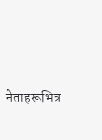नेताहरूभित्र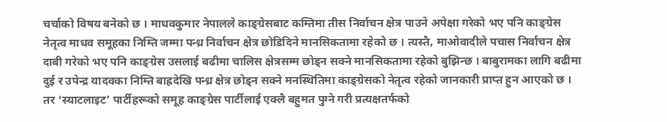चर्चाको विषय बनेको छ । माधवकुमार नेपालले काङ्ग्रेसबाट कम्तिमा तीस निर्वाचन क्षेत्र पाउने अपेक्षा गरेको भए पनि काङ्ग्रेस नेतृत्व माधव समूहका निम्ति जम्मा पन्ध्र निर्वाचन क्षेत्र छोडिदिने मानसिकतामा रहेको छ । त्यस्तै, माओवादीले पचास निर्वाचन क्षेत्र दाबी गरेको भए पनि काङ्ग्रेस उसलाई बढीमा चालिस क्षेत्रसम्म छोड्न सक्ने मानसिकतामा रहेको बुझिन्छ । बाबुरामका लागि बढीमा दुई र उपेन्द्र यादवका निम्ति बाह्रदेखि पन्ध्र क्षेत्र छोड्न सक्ने मनस्थितिमा काङ्ग्रेसको नेतृत्व रहेको जानकारी प्राप्त हुन आएको छ ।
तर ‘स्याटलाइट’ पार्टीहरूको समूह काङ्ग्रेस पार्टीलाई एक्लै बहुमत पुग्ने गरी प्रत्यक्षतर्फको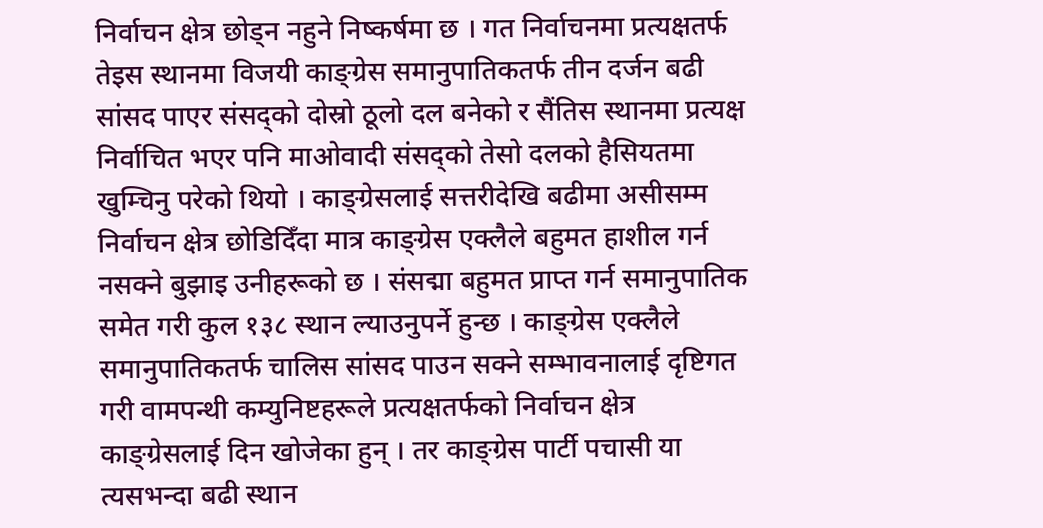निर्वाचन क्षेत्र छोड्न नहुने निष्कर्षमा छ । गत निर्वाचनमा प्रत्यक्षतर्फ तेइस स्थानमा विजयी काङ्ग्रेस समानुपातिकतर्फ तीन दर्जन बढी सांसद पाएर संसद्को दोस्रो ठूलो दल बनेको र सैंतिस स्थानमा प्रत्यक्ष निर्वाचित भएर पनि माओवादी संसद्को तेसो दलको हैसियतमा खुम्चिनु परेको थियो । काङ्ग्रेसलाई सत्तरीदेखि बढीमा असीसम्म निर्वाचन क्षेत्र छोडिदिँदा मात्र काङ्ग्रेस एक्लैले बहुमत हाशील गर्न नसक्ने बुझाइ उनीहरूको छ । संसद्मा बहुमत प्राप्त गर्न समानुपातिक समेत गरी कुल १३८ स्थान ल्याउनुपर्ने हुन्छ । काङ्ग्रेस एक्लैले समानुपातिकतर्फ चालिस सांसद पाउन सक्ने सम्भावनालाई दृष्टिगत गरी वामपन्थी कम्युनिष्टहरूले प्रत्यक्षतर्फको निर्वाचन क्षेत्र काङ्ग्रेसलाई दिन खोजेका हुन् । तर काङ्ग्रेस पार्टी पचासी या त्यसभन्दा बढी स्थान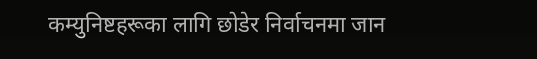कम्युनिष्टहरूका लागि छोडेर निर्वाचनमा जान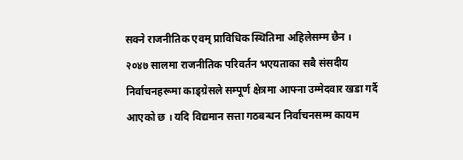सक्ने राजनीतिक एवम् प्राविधिक स्थितिमा अहिलेसम्म छैन ।
२०४७ सालमा राजनीतिक परिवर्तन भएयताका सबै संसदीय निर्वाचनहरूमा काङ्ग्रेसले सम्पूर्ण क्षेत्रमा आफ्ना उम्मेदवार खडा गर्दै आएको छ । यदि विद्यमान सत्ता गठबन्धन निर्वाचनसम्म कायम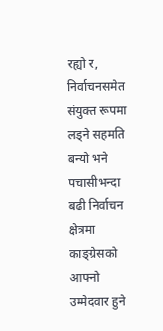रह्यो र, निर्वाचनसमेत संयुक्त रूपमा लड्ने सहमति बन्यो भने पचासीभन्दा बढी निर्वाचन क्षेत्रमा काङ्ग्रेसको आफ्नो उम्मेदवार हुने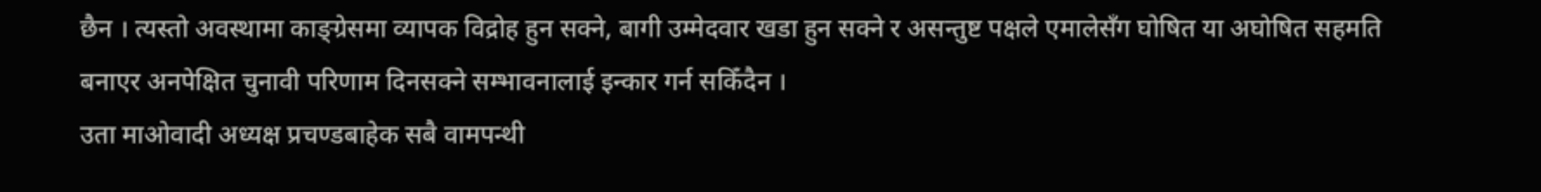छैन । त्यस्तो अवस्थामा काङ्ग्रेसमा व्यापक विद्रोह हुन सक्ने, बागी उम्मेदवार खडा हुन सक्ने र असन्तुष्ट पक्षले एमालेसँग घोषित या अघोषित सहमति बनाएर अनपेक्षित चुनावी परिणाम दिनसक्ने सम्भावनालाई इन्कार गर्न सकिँदैन ।
उता माओवादी अध्यक्ष प्रचण्डबाहेक सबै वामपन्थी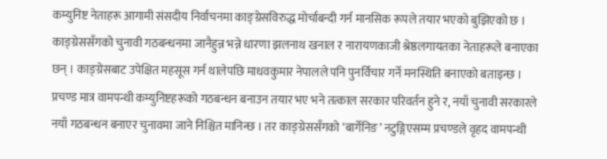कम्युनिष्ट नेताहरू आगामी संसदीय निर्वाचनमा काङ्ग्रेसविरुद्ध मोर्चाबन्दी गर्न मानसिक रूपले तयार भएको बुझिएको छ । काङ्ग्रेससँगको चुनावी गठबन्धनमा जानैहुन्न भन्ने धारणा झलनाथ खनाल र नारायणकाजी श्रेष्ठलगायतका नेताहरूले बनाएका छन् । काङ्ग्रेसबाट उपेक्षित महसूस गर्न थालेपछि माधवकुमार नेपालले पनि पुनर्विचार गर्ने मनस्थिति बनाएको बताइन्छ । प्रचण्ड मात्र वामपन्थी कम्युनिष्टहरूको गठबन्धन बनाउन तयार भए भने तत्काल सरकार परिवर्तन हुने र, नयाँ चुनावी सरकारले नयाँ गठबन्धन बनाएर चुनावमा जाने निश्चित मानिन्छ । तर काङ्ग्रेससँगको ‘बार्गेनिङ’ नटुङ्गिएसम्म प्रचण्डले वृहद वामपन्थी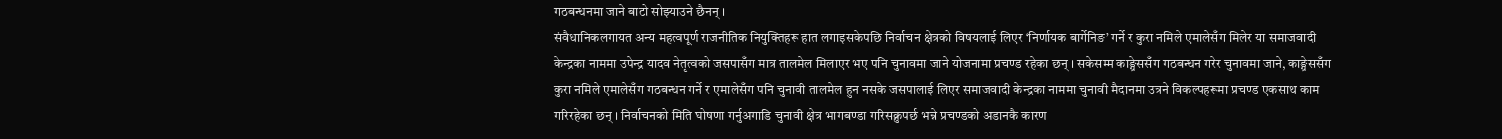गठबन्धनमा जाने बाटो सोझ्याउने छैनन् ।
संवैधानिकलगायत अन्य महत्वपूर्ण राजनीतिक नियुक्तिहरू हात लगाइसकेपछि निर्वाचन क्षेत्रको विषयलाई लिएर ‘निर्णायक बार्गेनिङ’ गर्ने र कुरा नमिले एमालेसँग मिलेर या समाजवादी केन्द्रका नाममा उपेन्द्र यादव नेतृत्वको जसपासँग मात्र तालमेल मिलाएर भए पनि चुनावमा जाने योजनामा प्रचण्ड रहेका छन् । सकेसम्म काङ्ग्रेससँग गठबन्धन गरेर चुनावमा जाने, काङ्ग्रेससँग कुरा नमिले एमालेसँग गठबन्धन गर्ने र एमालेसँग पनि चुनावी तालमेल हुन नसके जसपालाई लिएर समाजवादी केन्द्रका नाममा चुनावी मैदानमा उत्रने विकल्पहरूमा प्रचण्ड एकसाथ काम गरिरहेका छन् । निर्वाचनको मिति घोषणा गर्नुअगाडि चुनावी क्षेत्र भागबण्डा गरिसक्नुपर्छ भन्ने प्रचण्डको अडानकै कारण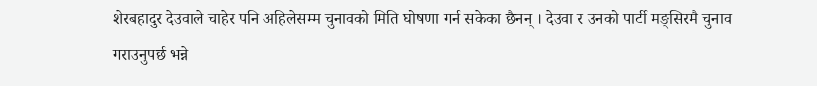शेरबहादुर देउवाले चाहेर पनि अहिलेसम्म चुनावको मिति घोषणा गर्न सकेका छैनन् । देउवा र उनको पार्टी मङ्सिरमै चुनाव गराउनुपर्छ भन्ने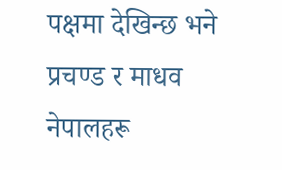पक्षमा देखिन्छ भने प्रचण्ड र माधव नेपालहरू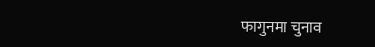फागुनमा चुनाव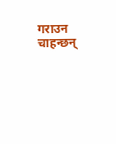गराउन चाहन्छन्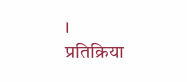।
प्रतिक्रिया